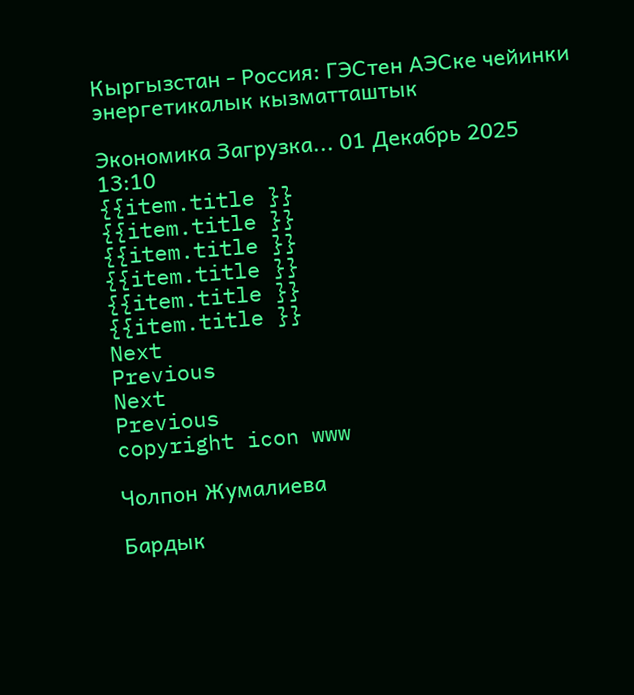Кыргызстан - Россия: ГЭСтен АЭСке чейинки энергетикалык кызматташтык

Экономика Загрузка... 01 Декабрь 2025 13:10
{{item.title }}
{{item.title }}
{{item.title }}
{{item.title }}
{{item.title }}
{{item.title }}
Next
Previous
Next
Previous
copyright icon www

Чолпон Жумалиева

Бардык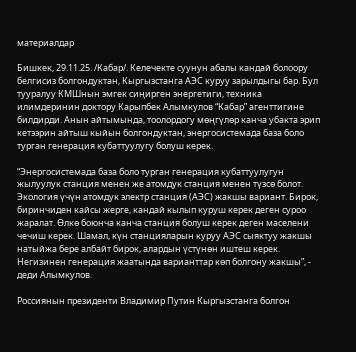материалдар

Бишкек, 29.11.25. /Кабар/. Келечекте суунун абалы кандай болоору белгисиз болгондуктан, Кыргызстанга АЭС куруу зарылдыгы бар. Бул тууралуу КМШнын эмгек сиңирген энергетиги, техника илимдеринин доктору Карыпбек Алымкулов “Кабар” агенттигине билдирди. Анын айтымында, тоолордогу мөңгүлөр канча убакта эрип кетээрин айтыш кыйын болгондуктан, энергосистемада база боло турган генерация кубаттуулугу болуш керек.

“Энергосистемада база боло турган генерация кубаттуулугун жылуулук станция менен же атомдук станция менен түзсө болот. Экология үчүн атомдук электр станция (АЭС) жакшы вариант. Бирок, биринчиден кайсы жерге, кандай кылып куруш керек деген суроо жаралат. Өлкө боюнча канча станция болуш керек деген маселени чечиш керек. Шамал, күн станцияларын куруу АЭС сыяктуу жакшы натыйжа бере албайт бирок, алардын үстүнөн иштеш керек. Негизинен генерация жаатында варианттар көп болгону жакшы”, - деди Алымкулов.

Россиянын президенти Владимир Путин Кыргызстанга болгон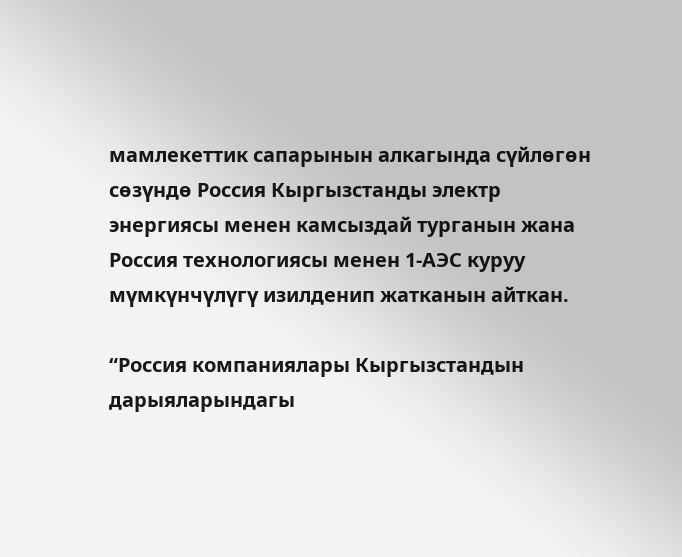мамлекеттик сапарынын алкагында сүйлөгөн сөзүндө Россия Кыргызстанды электр энергиясы менен камсыздай турганын жана Россия технологиясы менен 1-АЭС куруу мүмкүнчүлүгү изилденип жатканын айткан.

“Россия компаниялары Кыргызстандын дарыяларындагы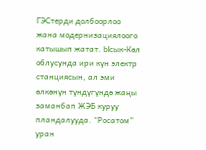ГЭСтерди долбоорлоо жана модернизациялоого катышып жатат. Ысык-Көл облусунда ири күн электр станциясын, ал эми өлкөнүн түндүгүндө жаңы заманбап ЖЭБ куруу пландалууда. “Росатом” уран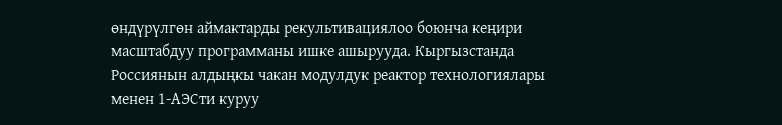өндүрүлгөн аймактарды рекультивациялоо боюнча кеңири масштабдуу программаны ишке ашырууда. Кыргызстанда Россиянын алдыңкы чакан модулдук реактор технологиялары менен 1-АЭСти куруу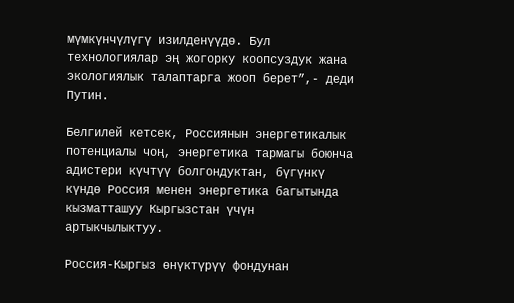мүмкүнчүлүгү изилденүүдө. Бул технологиялар эң жогорку коопсуздук жана экологиялык талаптарга жооп берет”,- деди Путин.

Белгилей кетсек, Россиянын энергетикалык потенциалы чоң, энергетика тармагы боюнча адистери күчтүү болгондуктан, бүгүнкү күндө Россия менен энергетика багытында кызматташуу Кыргызстан үчүн артыкчылыктуу.

Россия-Кыргыз өнүктүрүү фондунан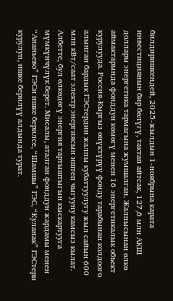билдиришкендей, 2025-жылдын 1-ноябрына карата инвестициянын бир бөлүгү, тактап айтсак, 127,6 млн АКШ доллары энергетика тармагына жумшалган. Жалпысынан өлкө аймактарында фонддун көмөгү менен 16 энергетикалык объект курулууда. Россия-Кыргыз өнүктүрүү фонду тарабынан колдоого алынган бардык ГЭСтердин жалпы кубаттуулугу жыл сайын 600 млн кВт/саат электр энергиясын иштеп чыгууну камсыз кылат. Албетте, бул өлкөдөгү энергия тартыштыгын кыскартууга мүмкүнчүлүк берет. Мисалы, аталган фонддун жардамы менен “Ананьево” ГЭСи ишке берилсе, “Шамшы” ГЭС, “Куланак” ГЭСтери курулуп, ишке берилүү алдында турат.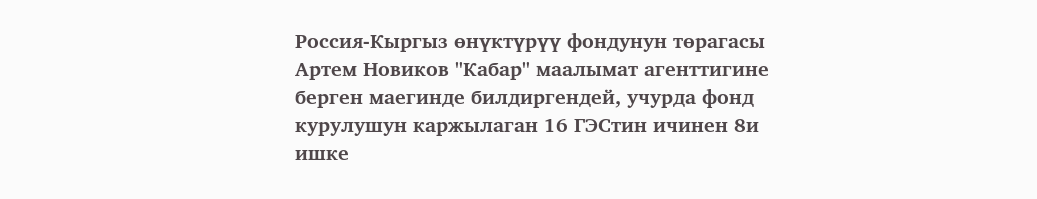Россия-Кыргыз өнүктүрүү фондунун төрагасы Артем Новиков "Кабар" маалымат агенттигине берген маегинде билдиргендей, учурда фонд курулушун каржылаган 16 ГЭСтин ичинен 8и ишке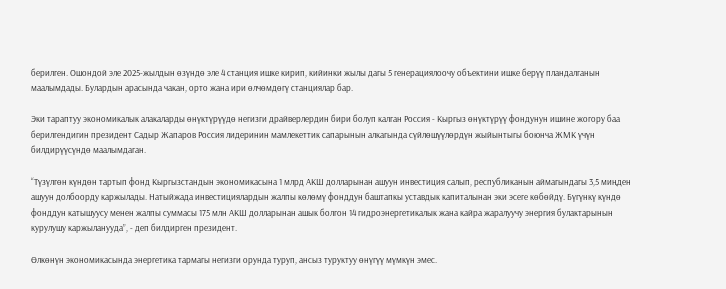берилген. Ошондой эле 2025-жылдын өзүндө эле 4 станция ишке кирип, кийинки жылы дагы 5 генерациялоочу объектини ишке берүү пландалганын маалымдады. Булардын арасында чакан, орто жана ири өлчөмдөгү станциялар бар.

Эки тараптуу экономикалык алакаларды өнүктүрүүдө негизги драйверлердин бири болуп калган Россия - Кыргыз өнүктүрүү фондунун ишине жогору баа берилгендигин президент Садыр Жапаров Россия лидеринин мамлекеттик сапарынын алкагында сүйлөшүүлөрдүн жыйынтыгы боюнча ЖМК үчүн билдирүүсүндө маалымдаган.

“Түзүлгөн күндөн тартып фонд Кыргызстандын экономикасына 1 млрд АКШ долларынан ашуун инвестиция салып, республиканын аймагындагы 3,5 миңден ашуун долбоорду каржылады. Натыйжада инвестициялардын жалпы көлөмү фонддун баштапкы уставдык капиталынан эки эсеге көбөйдү. Бүгүнкү күндө фонддун катышуусу менен жалпы суммасы 175 млн АКШ долларынан ашык болгон 14 гидроэнергетикалык жана кайра жаралуучу энергия булактарынын курулушу каржыланууда”, - деп билдирген президент.

Өлкөнүн экономикасында энергетика тармагы негизги орунда туруп, ансыз туруктуу өнүгүү мүмкүн эмес.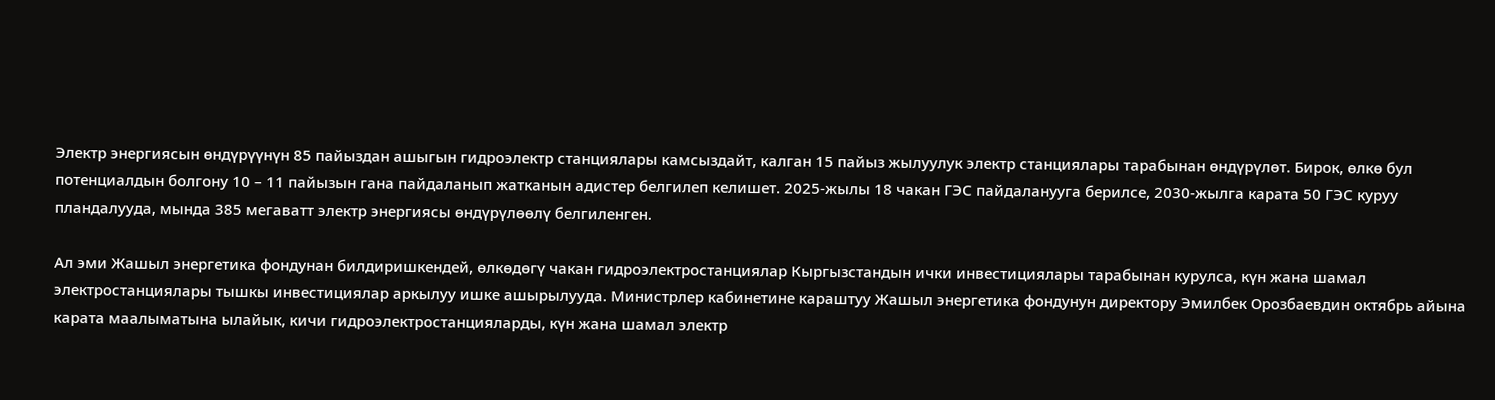Электр энергиясын өндүрүүнүн 85 пайыздан ашыгын гидроэлектр станциялары камсыздайт, калган 15 пайыз жылуулук электр станциялары тарабынан өндүрүлөт. Бирок, өлкө бул потенциалдын болгону 10 – 11 пайызын гана пайдаланып жатканын адистер белгилеп келишет. 2025-жылы 18 чакан ГЭС пайдаланууга берилсе, 2030-жылга карата 50 ГЭС куруу пландалууда, мында 385 мегаватт электр энергиясы өндүрүлөөлү белгиленген.

Ал эми Жашыл энергетика фондунан билдиришкендей, өлкөдөгү чакан гидроэлектростанциялар Кыргызстандын ички инвестициялары тарабынан курулса, күн жана шамал электростанциялары тышкы инвестициялар аркылуу ишке ашырылууда. Министрлер кабинетине караштуу Жашыл энергетика фондунун директору Эмилбек Орозбаевдин октябрь айына карата маалыматына ылайык, кичи гидроэлектростанцияларды, күн жана шамал электр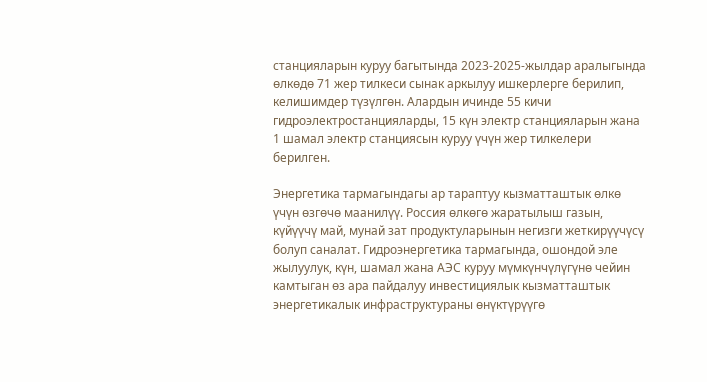станцияларын куруу багытында 2023-2025-жылдар аралыгында өлкөдө 71 жер тилкеси сынак аркылуу ишкерлерге берилип, келишимдер түзүлгөн. Алардын ичинде 55 кичи гидроэлектростанцияларды, 15 күн электр станцияларын жана 1 шамал электр станциясын куруу үчүн жер тилкелери берилген.

Энергетика тармагындагы ар тараптуу кызматташтык өлкө үчүн өзгөчө маанилүү. Россия өлкөгө жаратылыш газын, күйүүчү май, мунай зат продуктуларынын негизги жеткирүүчүсү болуп саналат. Гидроэнергетика тармагында, ошондой эле жылуулук, күн, шамал жана АЭС куруу мүмкүнчүлүгүнө чейин камтыган өз ара пайдалуу инвестициялык кызматташтык энергетикалык инфраструктураны өнүктүрүүгө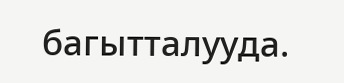багытталууда.